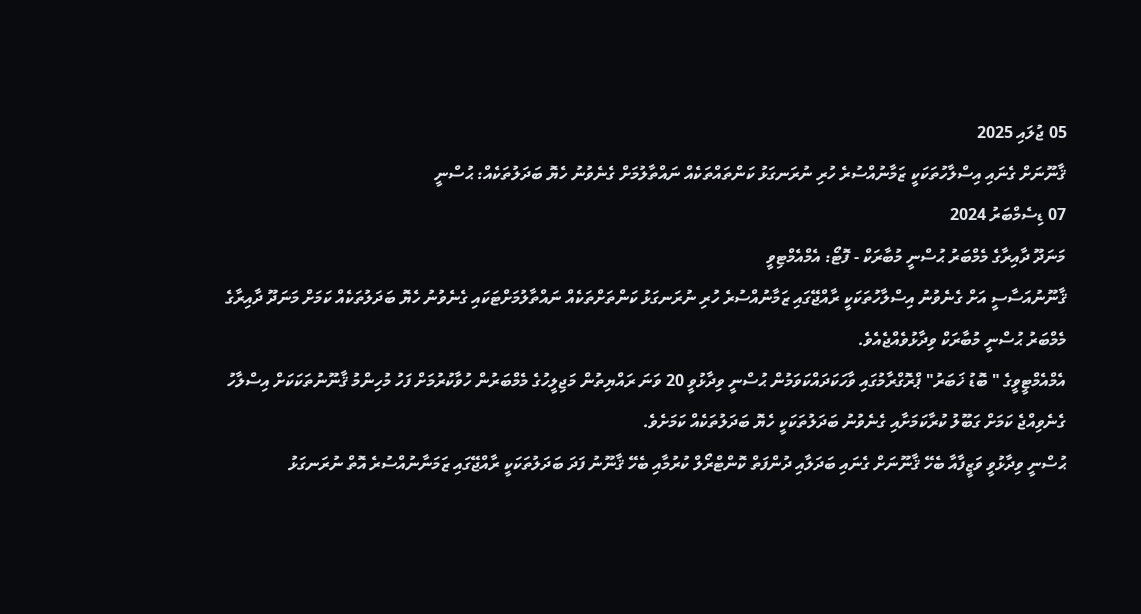05 ޖުލައި 2025
ޤާނޫނަށް ގެނައި އިސްލާހުތަކަކީ ޒަމާނުއްސުރެ ހުރި ނުރަނގަޅު ކަންތައްތަކެއް ނައްތާލުމަށް ގެނެވުނު ހެޔޮ ބަދަލުތަކެއް: ޙުސްނީ
07 ޑިސެމްބަރު 2024
މަނަދޫ ދާއިރާގެ މެމްބަރު ޙުސްނީ މުބާރަކް - ފޮޓޯ: އެމްއެމްޓިވީ
ޤާނޫނުއަސާސީ އަށް ގެނެވުނު އިސްލާހުތަކަކީ ރާއްޖޭގައި ޒަމާނުއްސުރެ ހުރި ނުރަނގަޅު ކަންތަށްތަކެއް ނައްތާލުމަށްޓަކައި ގެނެވުނު ހެޔޮ ބަދަލުތަކެއް ކަމަށް މަނަދޫ ދާއިރާގެ މެމްބަރު ޙުސްނީ މުބާރަކް ވިދާޅުވެއްޖެއެވެ.
އެމްއެމްޓީވީގެ " ބޮޑު ޚަބަރު" ޕްރޮގްރާމުގައި ވާހަކަދައްކަވަމުން ޙުސްނީ ވިދާޅުވީ 20 ވަނަ ރައްޔިތުން މަޖިލީހުގެ މެމްބަރުން ހުވާކުރުމަށް ފަހު މުހިންމު ޤާނޫނުތަކަކަށް އިސްލާހު ގެނެވިއްޖެ ކަމަށް ގަބޫލު ކުރާކަމަށާއި ގެނެވުނު ބަދަލުތަކަކީ ހެޔޮ ބަދަލުތަކެއް ކަމަށެވެ.
ޙުސްނީ ވިދާޅުވީ ވަޒީފާއާ ބެހޭ ޤާނޫނަށް ގެނައި ބަދަލާއި ދުންފަތް ކޮންޓްރޯލް ކުރުމާއި ބެހޭ ޤާނޫނު ފަދަ ބަދަލުތަކަކީ ރާއްޖޭގައި ޒަމަނާނުއްސުރެ އޮތް ނުރަނގަޅު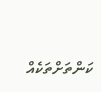ކަންތަށްތަކެއް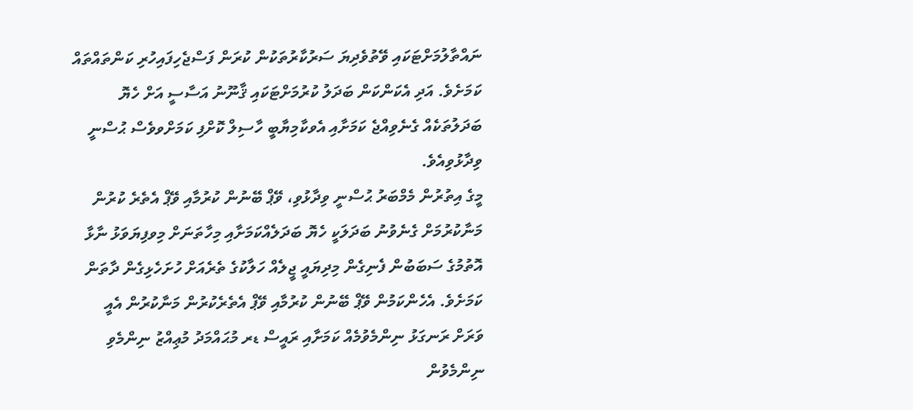ނައްތާލުމަށްޓަކައި ވޭތުވެދިޔަ ސަރުކާރުތަކުން ކުރަން ފަސްޖެހިފައިހުރި ކަންތައްތައް ކަމަށެވެ. އަދި އެކަންކަން ބަދަލު ކުރުމަށްޓަކައި ޤާނޫނު އަސާސީ އަށް ހެޔޮ ބަދަލުތަކެއް ގެނެވިއްޖެ ކަމަށާއި އެވކާމިޔާބީ ހާސިލް ކޮށްފި ކަމަށްވވެސް ޙުސްނީ ވިދާޅުވިއެވެ.
މީގެ އިތުރުން މެމްބަރު ޙުސްނީ ވިދާޅުވި، ވޭޕް ބޭނުން ކުރުމާއި ވޭޕް އެތެރެ ކުރުން މަނާކުރުމަށް ގެނެވުނު ބަދަލަކީ ހެޔޮ ބަދަލެއްކަމަށާއި މިހާތަނަށް މިވފިޔަވަޅު ނާޅާ އޮތުމުގެ ސަބަބުން ފެނިގެން މިދިޔައީ ޖީލެއް ހަލާކުގެ ތެރެއަށް ހުށަހެޅިގެން ދާތަން ކަމަށެވެ. އެހެންކަމުން ވޭޕް ބޭނުން ކުރުމާއި ވޭޕް އެތެރެކުރުން މަނާކުރުން އެއީ ވަރަށް ރަނގަޅު ނިންމެވުމެއް ކަމަށާއި ރައީސް ޑރ މުޙައްމަދު މުޢިއްޒު ނިންމެވި ނިންމެވުން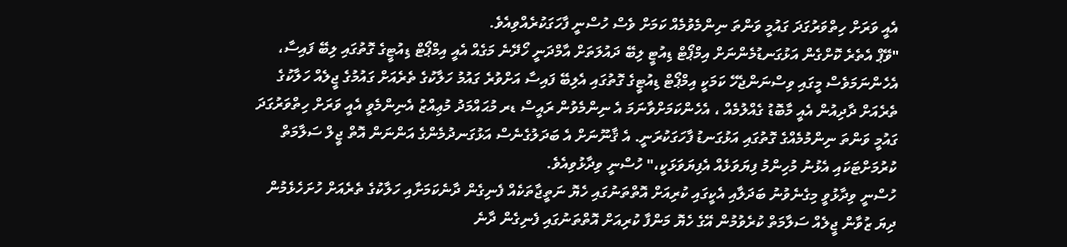އެއީ ވަރަށް ހިތްވަރުގަދަ ގައުމީ ވަންތަ ނިންމެވުމެއް ކަމަށް ވެސް ހުސްނީ ފާހަގަކުރެއްވިއެވެ.
"ވޭޕް އެތެރެ ކޮށްގެން އަޅުގަނޑުމެންނަށް އިމްޕޯޓް ޑިއުޓީ ލިބޭ ދައުލަތަށް އާމްދަނީ ހޯދޭނެ މަގެއް އެއީ އިމްޕޯޓް ޑިއުޓީގެ ގޮތުގައި ލިބޭ ފައިސާ، އެހެންނަމަވެސް މީގައި ވިސްނަންޖެހޭ ކަމަކީ އިމްޕޯޓް ޑިއުޓީގެ ގޮތުގައި އެލިބޭ ފައިސާ އަށްވުރެ ގައުމު ހަލާކުގެ ތެރެއަށް ގައުމުގެ ޖީލެއް ހަލާކުގެ ތެރެއަށް ދާދިއުން އެއީ މާބޮޑު ގެއްލުމެއް ، އެހެންކަމަށްވާނަމަ އެ ނިންމެވުން ރައީސް ޑރ މުޙައްމަދު މުޢިއްޒު އެނިންމެވީ އެއީ ވަރަށް ހިތްވަރުގަދަ ގައުމީ ވަންތަ ނިންމުމެއްގެ ގޮތުގައި އަޅުގަނޑު ފާހަގަކުރަނީ. އެ ޤާނޫނަށް އެ ބަދަލުގެނެސް އަޅުގަނދުމެންގެ އަންނަން އޮތް ޖީލް ސަލާމަތް ކުރުމަށްޓަކައި އެޅުނު މުހިންމު ފިޔަވަޅެއް އެފިޔަވަޅަކީ،" ހުސްނީ ވިދާޅުވިއެވެ.
ހުސްނީ ވިދާޅުވީ މިގެނެވުނު ބަދަލާއި އެކީގައި ކުރިއަށް އޮތްތަނުގައި ހެޔޮ ނަތީޖާތަކެއް ފެނިގެން ދާނެކަމަށާއި ހަލާކުގެ ތެރެއަށް ހުށަހެޅެމުން ދިޔަ ޒުވާން ޖީލެއް ސަލާމަތް ކުރެވުމުން އޭގެ ހެޔޮ މަންފާ ކުރިއަށް އޮތްތަނުގައި ފެނިގެން ދާނެ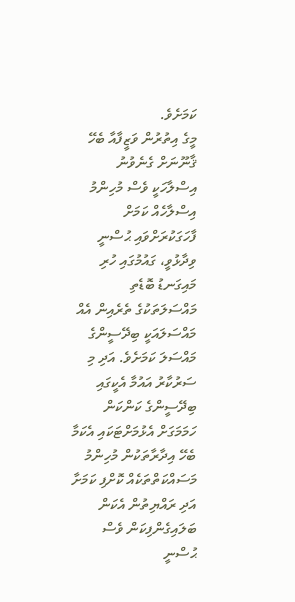ކަމަށެވެ.
މީގެ އިތުރުން ވަޒީފާއާ ބެހޭ ޤާނޫނަށް ގެނެވުނު އިސްލާހަކީ ވެސް މުހިންމު އިސްލާހެއް ކަމަށް ފާހަގަކުރަށްވައި ޙުސްނީ ވިދާޅުވީ، ގައުމުގައި ހުރި މައިގަނޑު ބޮޑެތި މައްސަލަތަކުގެ ތެރެއިން އެއް މައްސަލައަކީ ބިދޭސީންގެ މައްސަލަ ކަމަށެވެ. އަދި މި ސަރުކާރު އައުމާ އެކީގައި ބިދޭސީންގެ ކަންކަން ހަމަމަގަށް އެޅުމަށްޓަކައި އެކަމާ ބެހޭ އިދާރާތަކުން މުހިންމު މަސައްކަތްތަކެއް ކޮށްފި ކަމަށާ އަދި ރައްޔިތުން އެކަން ބަލައިގެންފިކަން ވެސް ޙުސްނީ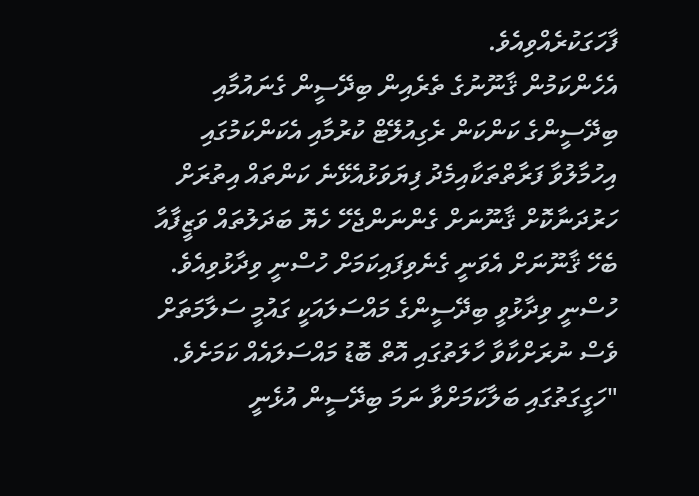ފާހަގަކުރެއްވިއެވެ.
އެހެންކަމުން ޤާނޫނުގެ ތެރެއިން ބިދޭސީން ގެނައުމާއި ބިދޭސީންގެ ކަންކަން ރެގިއުލޭޓް ކުރުމާއި އެކަންކަމުގައި އިހުމާލުވާ ފަރާތްތަކާއިމެދު ފިޔަވަޅުއެޅޭނެ ކަންތައް އިތުރަށް ހަރުދަނާކޮށް ޤާނޫނަށް ގެންނަންޖެހޭ ހެޔޮ ބަދަލުތައް ވަޒީފާއާ ބެހޭ ޤާނޫނަށް އެވަނީ ގެނެވިފައިކަމަށް ހުސްނީ ވިދާޅުވިއެވެ. ހުސްނީ ވިދާޅުވީ ބިދޭސީންގެ މައްސަލައަކީ ގައުމީ ސަލާމަތަށް ވެސް ނުރަށްކާވާ ހާލަތުގައި އޮތް ބޮޑު މައްސަލައެއް ކަމަށެވެ.
"ހަގީގަތުގައި ބަލާކަމަށްވާ ނަމަ ބިދޭސީން އުޅެނީ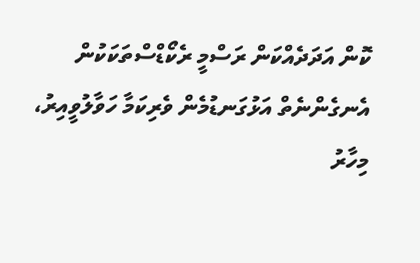ކޮން އަދަދެއްކަން ރަސްމީ ރެކޯޑްސްތަކަކުން އެނގެންނެތް އަޅުގަނޑުމެން ވެރިކަމާ ހަވާލުވީއިރު، މިހާރު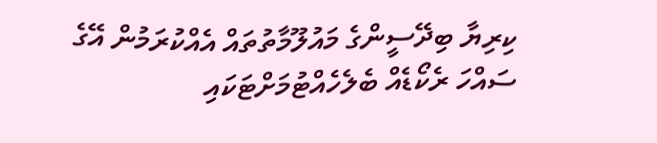ކިރިޔާ ބިދޭސީންގެ މައުލޫމާތުތައް އެއްކުރަމުން އޭގެ ސައްހަ ރެކޯޑެއް ބެލެހެއްޓުމަށްޓަކައި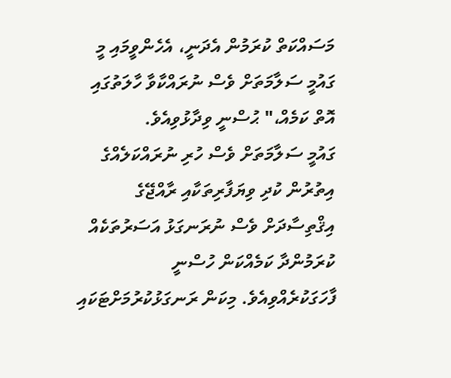މަސައްކަތް ކުރަމުން އެދަނީ، އެހެންވީމައި މީ ގައުމީ ސަލާމަތަށް ވެސް ނުރައްކާވާ ހާލަތުގައި އޮތް ކަމެއް،" ޙުސްނީ ވިދާޅުވިއެވެ.
ގައުމީ ސަލާމަތަށް ވެސް ހުރި ނުރައްކަލެއްގެ އިތުރުން ކުދި ވިޔަފާރިތަކާއި ރާއްޖޭގެ އިޤްތިސާދަށް ވެސް ނުރަނގަޅު އަސަރުތަކެއް ކުރަމުންދާ ކަމެއްކަން ހުސްނީ ފާހަގަކުރެއްވިއެވެ. މިކަން ރަނގަޅުކުރުމަށްޓަކައި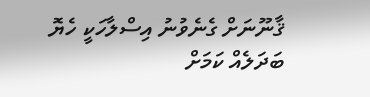ޤާނޫނަށް ގެނެވުނު އިސްލާހަކީ ހެޔޮ ބަދަލެއް ކަމަށް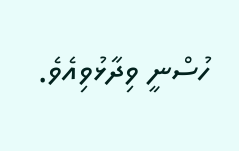ހުސްނީ ވިދާޅުވިއެވެ.